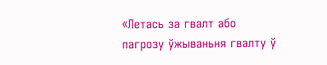«Летась за гвалт або пагрозу ўжываньня гвалту ў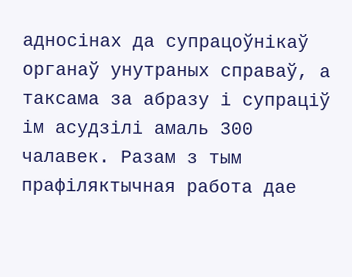адносінах да супрацоўнікаў органаў унутраных справаў, а таксама за абразу і супраціў ім асудзілі амаль 300 чалавек. Разам з тым прафіляктычная работа дае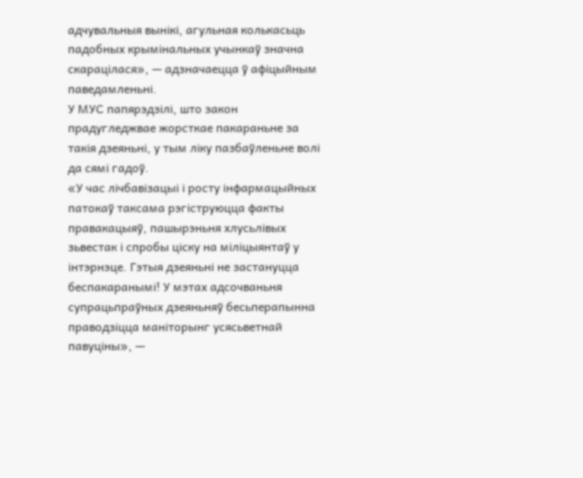адчувальныя вынікі, агульная колькасьць падобных крымінальных учынкаў значна скарацілася», — адзначаецца ў афіцыйным паведамленьні.
У МУС папярэдзілі, што закон прадугледжвае жорсткае пакараньне за такія дзеяньні, у тым ліку пазбаўленьне волі да сямі гадоў.
«У час лічбавізацыі і росту інфармацыйных патокаў таксама рэгіструюцца факты правакацыяў, пашырэньня хлусьлівых зьвестак і спробы ціску на міліцыянтаў у інтэрнэце. Гэтыя дзеяньні не застануцца беспакаранымі! У мэтах адсочваньня супрацьпраўных дзеяньняў бесьперапынна праводзіцца маніторынг усясьветнай павуціны», —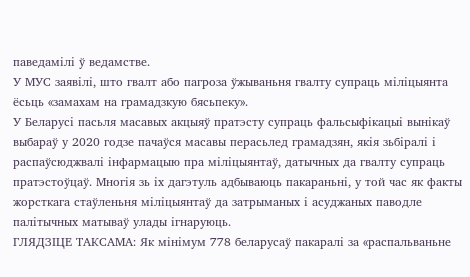паведамілі ў ведамстве.
У МУС заявілі, што гвалт або пагроза ўжываньня гвалту супраць міліцыянта ёсьць «замахам на грамадзкую бясьпеку».
У Беларусі пасьля масавых акцыяў пратэсту супраць фальсыфікацыі вынікаў выбараў у 2020 годзе пачаўся масавы перасьлед грамадзян, якія зьбіралі і распаўсюджвалі інфармацыю пра міліцыянтаў, датычных да гвалту супраць пратэстоўцаў. Многія зь іх дагэтуль адбываюць пакараньні, у той час як факты жорсткага стаўленьня міліцыянтаў да затрыманых і асуджаных паводле палітычных матываў улады ігнаруюць.
ГЛЯДЗІЦЕ ТАКСАМА: Як мінімум 778 беларусаў пакаралі за «распальваньне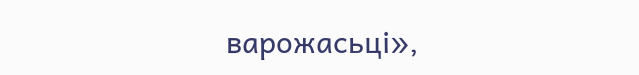варожасьці»,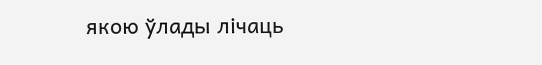якою ўлады лічаць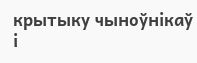крытыку чыноўнікаў і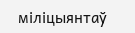міліцыянтаў